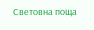Световна поща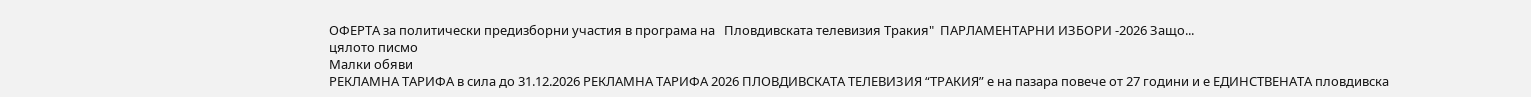ОФЕРТА за политически предизборни участия в програма на   Пловдивската телевизия Тракия"  ПАРЛАМЕНТАРНИ ИЗБОРИ -2026 Защо...
цялото писмо
Малки обяви
РЕКЛАМНА ТАРИФА в сила до 31.12.2026 РЕКЛАМНА ТАРИФА 2026 ПЛОВДИВСКАТА ТЕЛЕВИЗИЯ “ТРАКИЯ” е на пазара повече от 27 години и е ЕДИНСТВЕНАТА пловдивска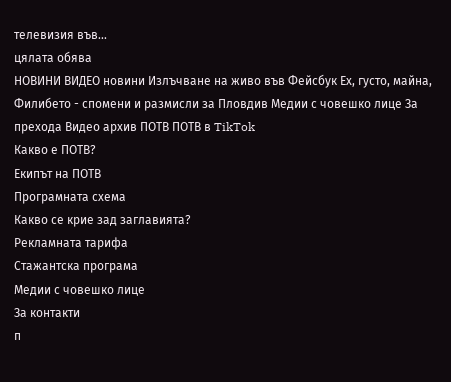телевизия във...
цялата обява
НОВИНИ ВИДЕО новини Излъчване на живо във Фейсбук Ех, густо, майна, Филибето - спомени и размисли за Пловдив Медии с човешко лице За прехода Видео архив ПОТВ ПОТВ в TikTok
Какво е ПОТВ?
Екипът на ПОТВ
Програмната схема
Какво се крие зад заглавията?
Рекламната тарифа
Стажантска програма
Медии с човешко лице
За контакти
п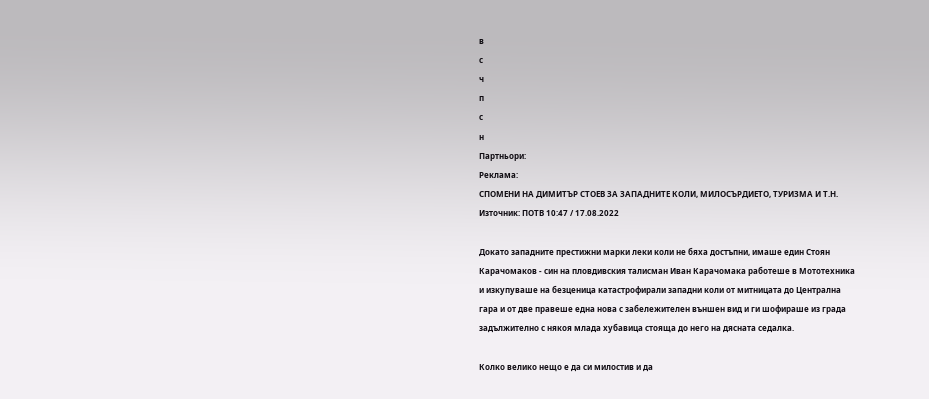в
с
ч
п
с
н
Партньори:
Реклама:
СПОМЕНИ НА ДИМИТЪР СТОЕВ ЗА ЗАПАДНИТЕ КОЛИ, МИЛОСЪРДИЕТО, ТУРИЗМА И Т.Н.
Източник: ПОТВ 10:47 / 17.08.2022

Докато западните престижни марки леки коли не бяха достъпни, имаше един Стоян Карачомаков - син на пловдивския талисман Иван Карачомака работеше в Мототехника и изкупуваше на безценица катастрофирали западни коли от митницата до Централна гара и от две правеше една нова с забележителен външен вид и ги шофираше из града задължително с някоя млада хубавица стояща до него на дясната седалка.

Колко велико нещо е да си милостив и да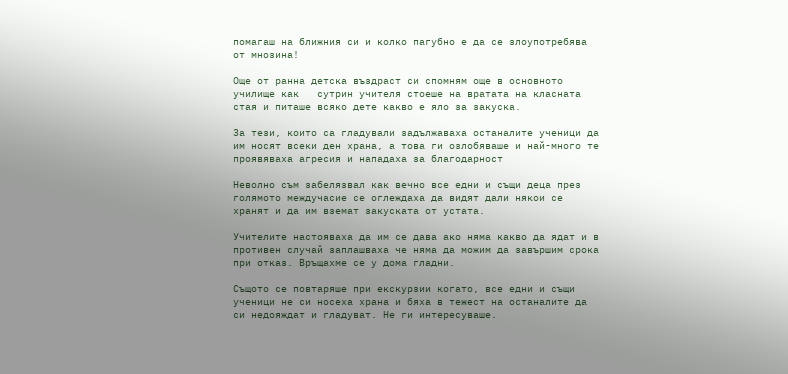помагаш на ближния си и колко пагубно е да се злоупотребява от мнозина!

Още от ранна детска въздраст си спомням още в основното училище как   сутрин учителя стоеше на вратата на класната стая и питаше всяко дете какво е яло за закуска.

За тези, които са гладували задължаваха останалите ученици да им носят всеки ден храна, а това ги озлобяваше и най-много те проявяваха агресия и нападаха за благодарност

Неволно съм забелязвал как вечно все едни и същи деца през голямото междучасие се оглеждаха да видят дали някои се хранят и да им вземат закуската от устата.

Учителите настояваха да им се дава ако няма какво да ядат и в противен случай заплашваха че няма да можим да завършим срока при отказ. Връщахме се у дома гладни.

Същото се повтаряше при екскурзии когато, все едни и същи ученици не си носеха храна и бяха в тежест на останалите да си недояждат и гладуват. Не ги интересуваше.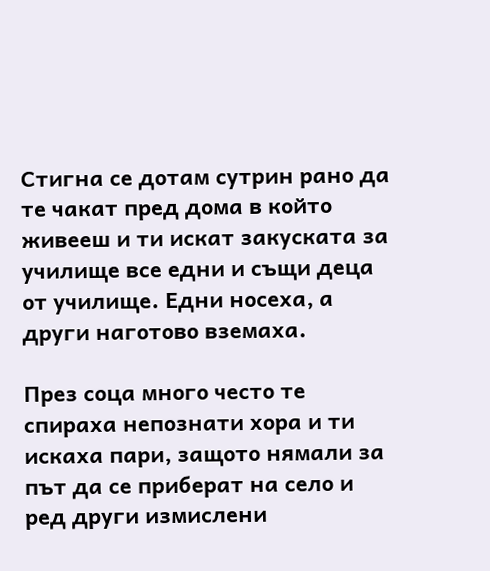Стигна се дотам сутрин рано да те чакат пред дома в който живееш и ти искат закуската за училище все едни и същи деца от училище. Едни носеха, а други наготово вземаха.

През соца много често те спираха непознати хора и ти искаха пари, защото нямали за път да се приберат на село и ред други измислени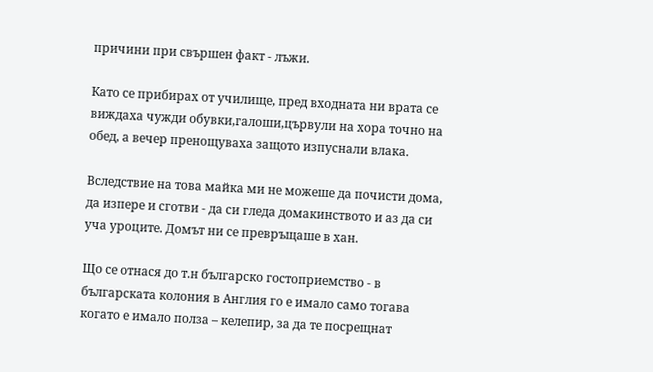причини при свършен факт - лъжи.

Като се прибирах от училище, пред входната ни врата се виждаха чужди обувки,галоши,цървули на хора точно на обед, а вечер пренощуваха защото изпуснали влака.

Вследствие на това майка ми не можеше да почисти дома, да изпере и сготви - да си гледа домакинството и аз да си уча уроците. Домът ни се превръщаше в хан.

Що се отнася до т.н българско гостоприемство - в българската колония в Англия го е имало само тогава когато е имало полза – келепир, за да те посрещнат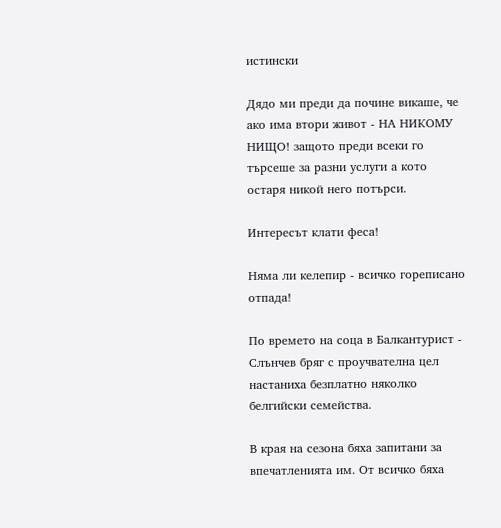истински

Дядо ми преди да почине викаше, че ако има втори живот - НА НИКОМУ НИЩО! защото преди всеки го търсеше за разни услуги а кото остаря никой него потърси.

Интересът клати феса!

Няма ли келепир - всичко гореписано отпада!

По времето на соца в Балкантурист - Слънчев бряг с проучвателна цел настаниха безплатно няколко белгийски семейства.

В края на сезона бяха запитани за впечатленията им. От всичко бяха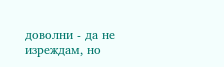доволни - да не изреждам, но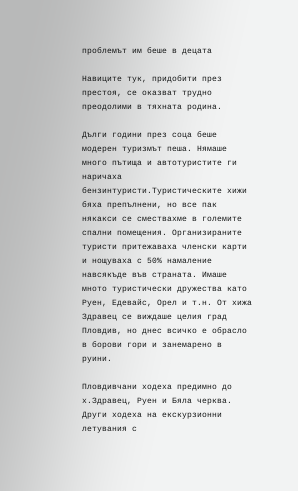проблемът им беше в децата

Навиците тук, придобити през престоя, се оказват трудно преодолими в тяхната родина.

Дълги години през соца беше модерен туризмът пеша. Нямаше много пътища и автотуристите ги наричаха бензинтуристи.Туристическите хижи бяха препълнени, но все пак някакси се смествахме в големите спални помещения. Организираните туристи притежаваха членски карти и нощуваха с 50% намаление навсякъде във страната. Имаше мното туристически дружества като Руен, Едевайс, Орел и т.н. От хижа Здравец се виждаше целия град Пловдив, но днес всичко е обрасло в борови гори и занемарено в руини.

Пловдивчани ходеха предимно до х.Здравец, Руен и Бяла черква. Други ходеха на екскурзионни летувания с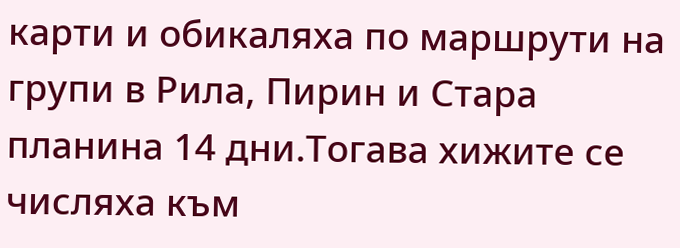карти и обикаляха по маршрути на групи в Рила, Пирин и Стара планина 14 дни.Тогава хижите се числяха към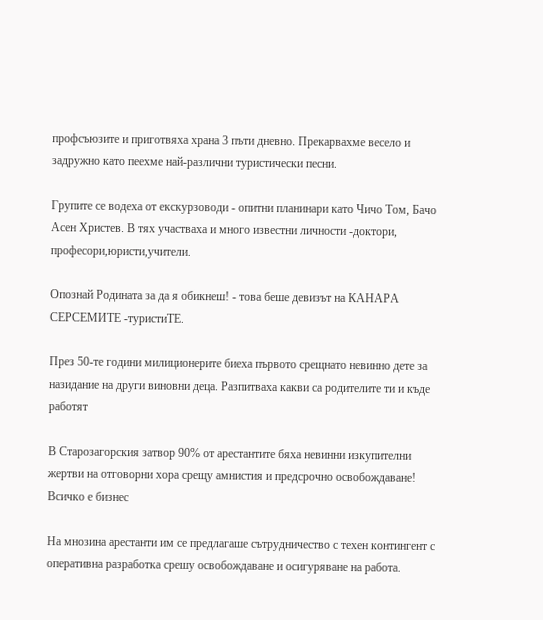профсъюзите и приготвяха храна 3 пъти дневно. Прекарвахме весело и задружно като пеехме най-различни туристически песни.

Групите се водеха от екскурзоводи - опитни планинари като Чичо Том, Бачо Асен Христев. В тях участваха и много известни личности -доктори, професори,юристи,учители.

Опознай Родината за да я обикнеш! - това беше девизът на КАНАРА СЕРСЕМИТЕ -туристиТЕ.

През 50-те години милиционерите биеха първото срещнато невинно дете за назидание на други виновни деца. Разпитваха какви са родителите ти и къде работят

В Старозагорския затвор 90% от арестантите бяха невинни изкупителни жертви на отговорни хора срещу амнистия и предсрочно освобождаване! Всичко е бизнес

На мнозина арестанти им се предлагаше сътрудничество с техен контингент с оперативна разработка срешу освобождаване и осигуряване на работа.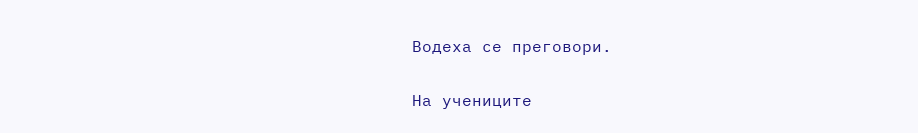Водеха се преговори.

На учениците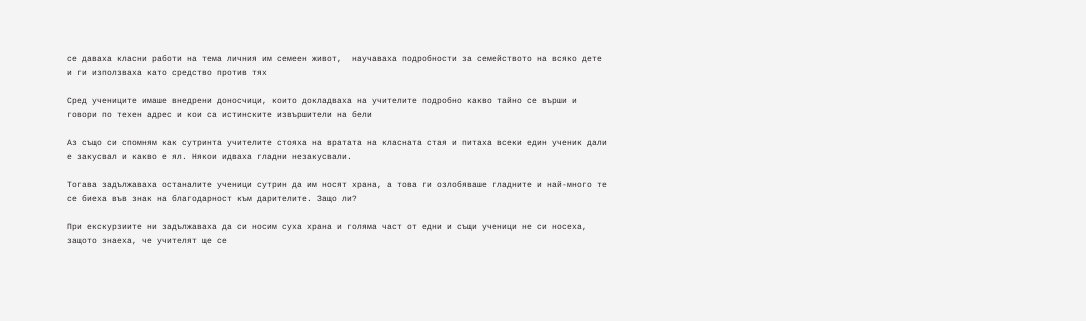се даваха класни работи на тема личния им семеен живот,  научаваха подробности за семейството на всяко дете и ги използваха като средство против тях

Сред учениците имаше внедрени доносчици, които докладваха на учителите подробно какво тайно се върши и говори по техен адрес и кои са истинските извършители на бели

Аз също си спомням как сутринта учителите стояха на вратата на класната стая и питаха всеки един ученик дали е закусвал и какво е ял. Някои идваха гладни незакусвали.

Тогава задължаваха останалите ученици сутрин да им носят храна, а това ги озлобяваше гладните и най-много те се биеха във знак на благодарност към дарителите. Защо ли?

При екскурзиите ни задължаваха да си носим суха храна и голяма част от едни и същи ученици не си носеха, защото знаеха, че учителят ще се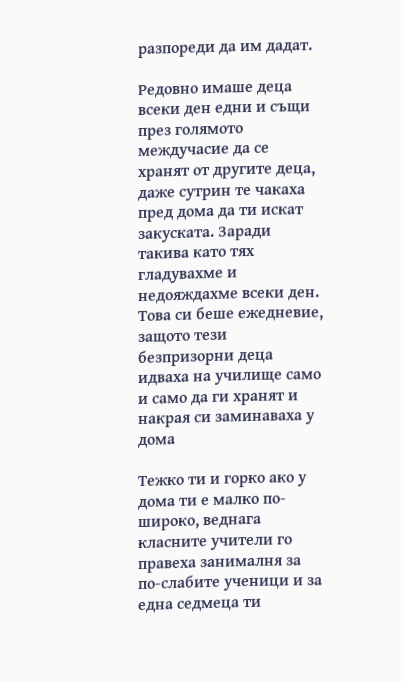разпореди да им дадат.

Редовно имаше деца всеки ден едни и същи през голямото междучасие да се хранят от другите деца, даже сутрин те чакаха пред дома да ти искат закуската. Заради такива като тях гладувахме и недояждахме всеки ден. Това си беше ежедневие, защото тези безпризорни деца идваха на училище само и само да ги хранят и накрая си заминаваха у дома

Тежко ти и горко ако у дома ти е малко по-широко, веднага класните учители го правеха занималня за по-слабите ученици и за една седмеца ти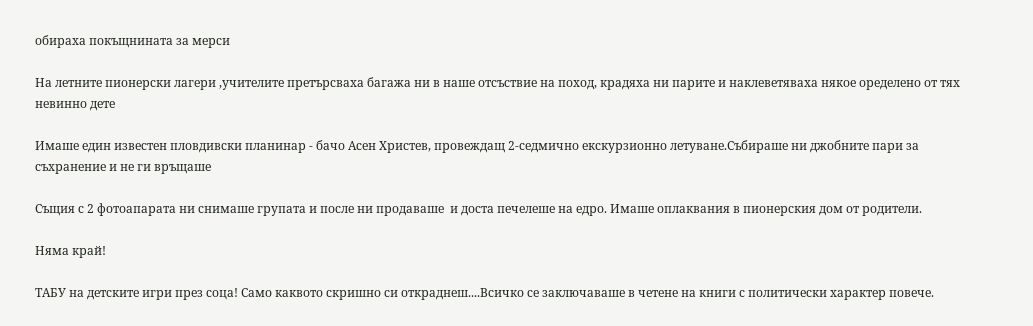обираха покъщнината за мерси

На летните пионерски лагери ,учителите претърсваха багажа ни в наше отсъствие на поход, крадяха ни парите и наклеветяваха някое оределено от тях невинно дете

Имаше един известен пловдивски планинар - бачо Асен Христев, провеждащ 2-седмично екскурзионно летуване.Събираше ни джобните пари за съхранение и не ги връщаше

Същия с 2 фотоапарата ни снимаше групата и после ни продаваше  и доста печелеше на едро. Имаше оплаквания в пионерския дом от родители.

Няма край!

ТАБУ на детските игри през соца! Само каквото скришно си откраднеш....Всичко се заключаваше в четене на книги с политически характер повече.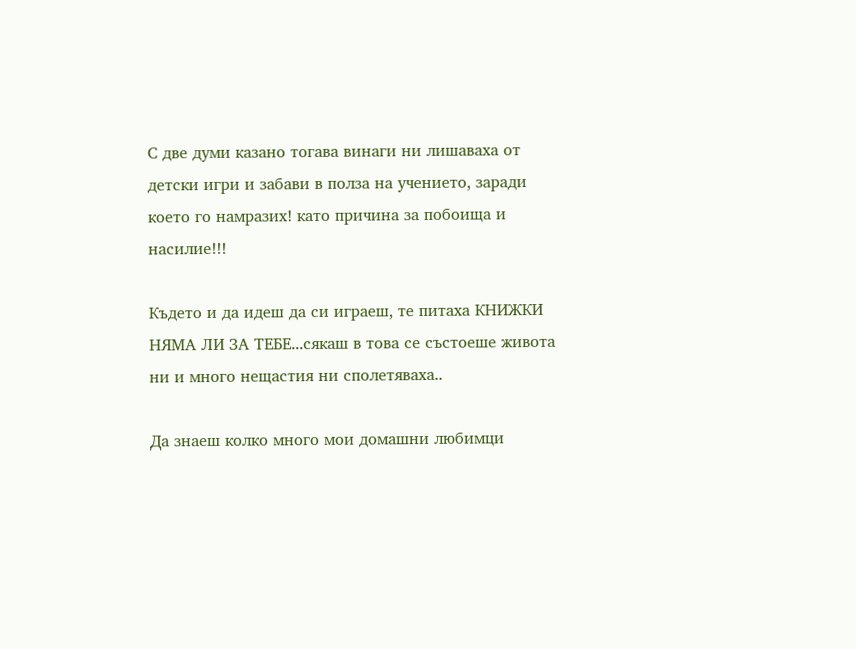С две думи казано тогава винаги ни лишаваха от детски игри и забави в полза на учението, заради което го намразих! като причина за побоища и насилие!!!

Където и да идеш да си играеш, те питаха КНИЖКИ НЯМА ЛИ ЗА ТЕБЕ...сякаш в това се състоеше живота ни и много нещастия ни сполетяваха..

Да знаеш колко много мои домашни любимци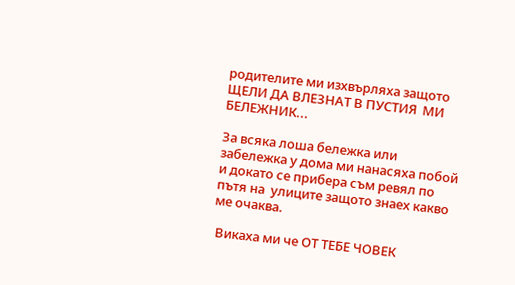родителите ми изхвърляха защото ЩЕЛИ ДА ВЛЕЗНАТ В ПУСТИЯ  МИ БЕЛЕЖНИК...

За всяка лоша бележка или забележка у дома ми нанасяха побой и докато се прибера съм ревял по пътя на  улиците защото знаех какво ме очаква.

 Викаха ми че ОТ ТЕБЕ ЧОВЕК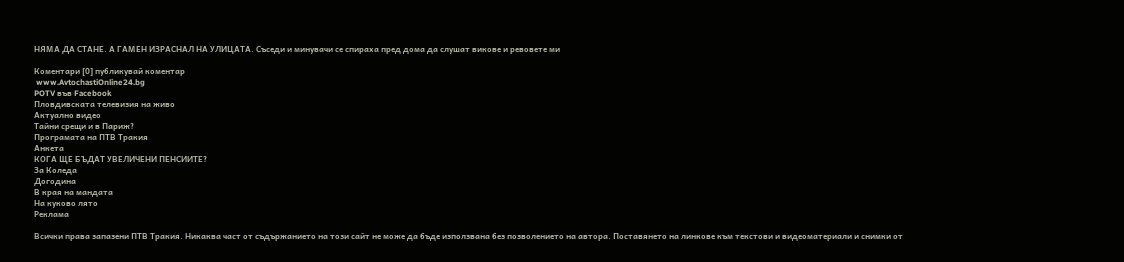НЯМА ДА СТАНЕ. А ГАМЕН ИЗРАСНАЛ НА УЛИЦАТА. Съседи и минувачи се спираха пред дома да слушат викове и ревовете ми

Коментари [0] публикувай коментар
 www.AvtochastiOnline24.bg
POTV във Facebook
Пловдивската телевизия на живо
Актуално видео
Тайни срещи и в Париж?
Програмата на ПТВ Тракия
Анкета
КОГА ЩЕ БЪДАТ УВЕЛИЧЕНИ ПЕНСИИТЕ?
За Коледа
Догодина
В края на мандата
На куково лято
Реклама

Всички права запазени ПТВ Тракия. Никаква част от съдържанието на този сайт не може да бъде използвана без позволението на автора. Поставянето на линкове към текстови и видеоматериали и снимки от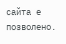сайта е позволено.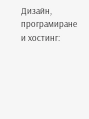Дизайн, програмиране и хостинг: